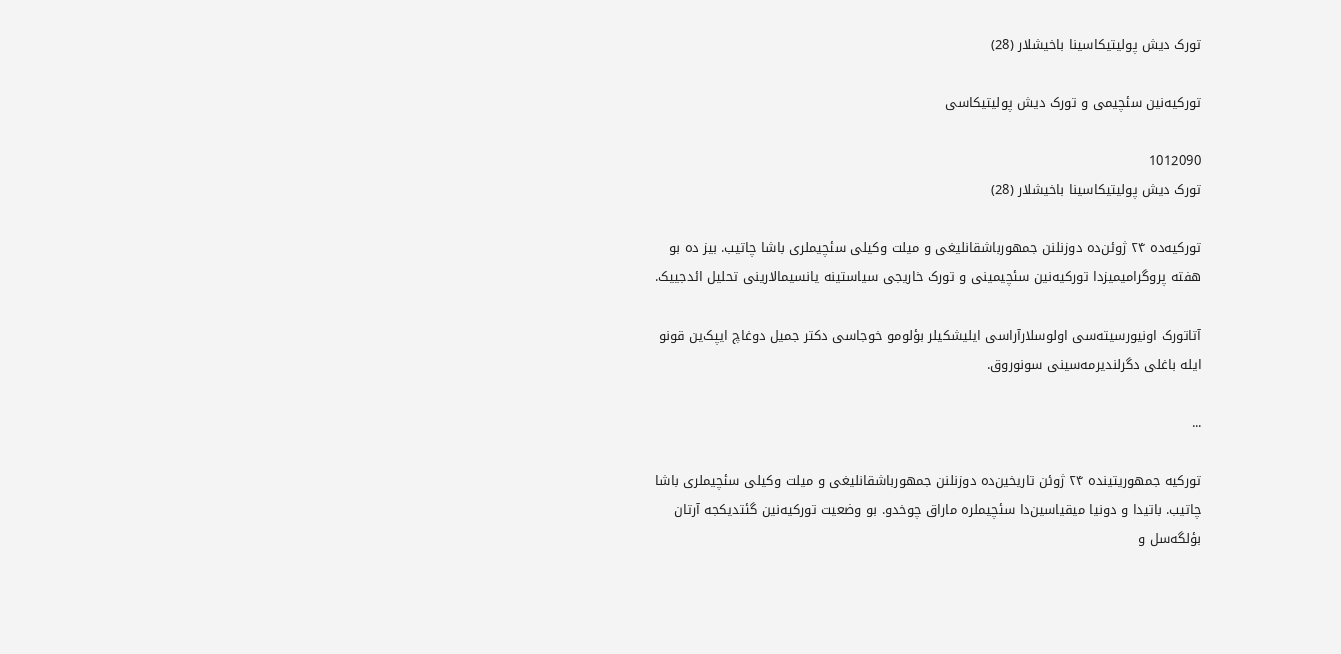تورک دیش پولیتیکاسینا باخیشلار (28)

تورکیه‌نین سئچیمی و تورک دیش پولیتیکاسی

1012090
تورک دیش پولیتیکاسینا باخیشلار (28)

تورکیه‌ده ۲۴ ژوئن‌ده دوزنلنن جمهورباشقانلیغی و میلت وکیلی سئچیملری باشا چاتیب. بیز ده بو هفته پروگرامیمیزدا تورکیه‌نین سئچیمینی و تورک خاریجی سیاستینه یانسیمالارینی تحلیل ائدجییک.

آتاتورک اونیورسیته‌سی اولوسلارآراسی ایلیشکیلر بؤلومو خوجا‌سی دکتر جمیل دوغاچ ایپک‌ین قونو ایله باغلی دگرلندیرمه‌سینی سونوروق.

...

تورکیه جمهوریتینده ۲۴ ژوئن تاریخین‌ده دوزنلنن جمهورباشقانلیغی و میلت وکیلی سئچیملری باشا چاتیب. باتیدا و دونیا میقیاسین‌دا سئچیملره ماراق چوخدو. بو وضعیت تورکیه‌نین گئتدیکجه آرتان بؤلگه‌سل و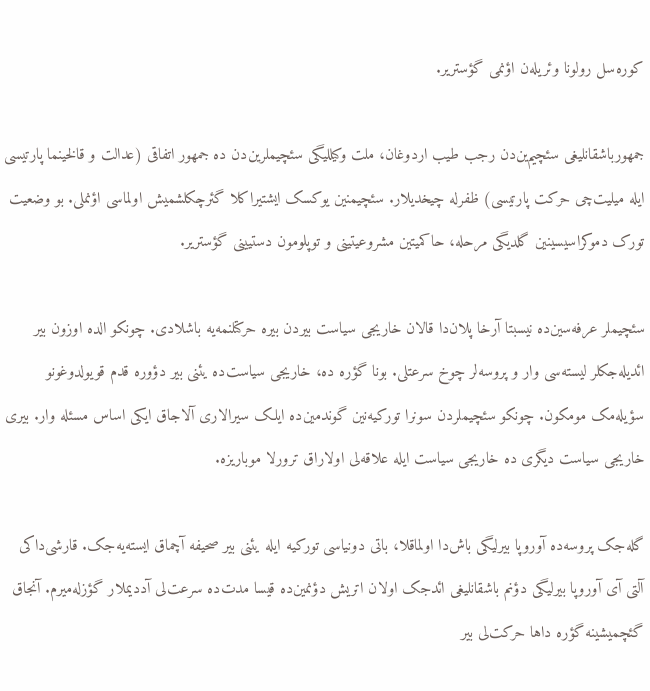کوره‌سل رولونا وئریله‌ن اؤنمی گؤستریر.

جمهورباشقانلیغی سئچیم‌ین‌دن رجب طیب اردوغان، ملت وکیللیگی سئچیملرین‌دن ده جمهور اتفاقی (عدالت و قالخینما پارتیسی ایله میلیت‌چی حرکت پارتیسی) ظفرله چیخدیلار. سئچیمنین یوکسک ایشتیراکلا گئرچکلشمیش اولماسی اؤنملی. بو وضعیت تورک دموکراسیسینین گلدیگی مرحله، حاکمیتین مشروعیتینی و توپلومون دستیینی گؤستریر.

سئچیملر عرفه‌سین‌ده نیسبتا آرخا پلان‌دا قالان خاریجی سیاست بیردن بیره حرکتلنمه‌یه باشلادی. چونکو الده اوزون بیر ائدیله‌جکلر لیسته‌سی وار و پروسه‌لر چوخ سرعتلی. بونا گؤره ده، خاریجی سیاست‌ده یئنی بیر دؤوره قدم قویولدوغونو سؤیله‌مک مومکون. چونکو سئچیملردن سونرا تورکیه‌نین گوندمین‌ده ایلک سیرالاری آلاجاق ایکی اساس مسئله وار. بیری خاریجی سیاست دیگری ده خاریجی سیاست ایله علاقه‌لی اولاراق ترورلا موباریزه.

گله‌جک پروسه‌ده آوروپا بیرلیگی باش‌دا اولماقلا، باتی دونیاسی تورکیه ایله یئنی بیر صحیفه آچماق ایسته‌یه‌جک. قارشی‌داکی آلتی آی آوروپا بیرلیگی دؤنم باشقانلیغی ائد‌جک اولان اتریش دؤنمین‌ده قیسا مدت‌ده سرعت‌لی آددیملار گؤزله‌میرم. آنجاق گئچمیشینه گؤره داها حرکت‌لی بیر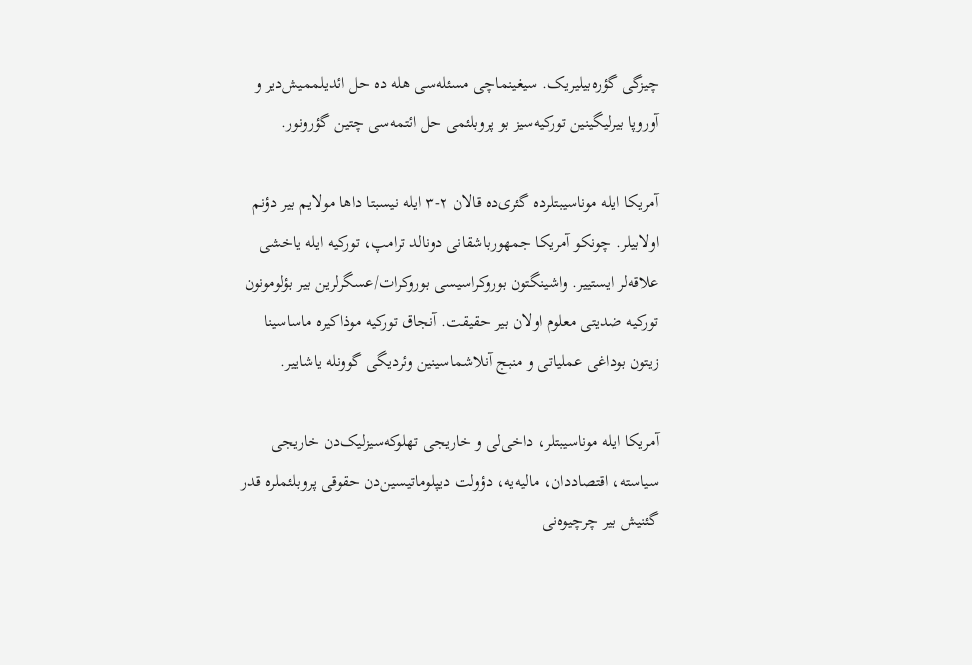چیزگی گؤره‌بیلیریک. سیغینماچی مسئله‌سی هله ده حل ائدیلممیش‌دیر و آوروپا بیرلیگینین تورکیه‌سیز بو پروبلئمی حل ائتمه‌سی چتین گؤرونور.

آمریکا ایله موناسیبتلرده گئری‌ده قالان ۲-۳ ایله نیسبتا داها مولایم بیر دؤنم اولابیلر. چونکو آمریکا جمهورباشقانی دونالد ترامپ، تورکیه ایله یاخشی علاقه‌لر ایستییر. واشینگتون بوروکراسیسی بوروکرات/عسگرلرین بیر بؤلومونون تورکیه ضدیتی معلوم اولان بیر حقیقت. آنجاق تورکیه موذاکیره ماساسینا زیتون بوداغی عملیاتی و منبج آنلاشماسینین وئردیگی گوونله یاشاییر.

آمریکا ایله موناسیبتلر، داخی‌لی و خاریجی تهلوکه‌سیزلیک‌دن خاریجی سیاسته، اقتصاد‌دان، مالیه‌یه، دؤولت دیپلوماتیسین‌دن حقوقی پروبلئملره قدر گئنیش بیر چرچیوه‌نی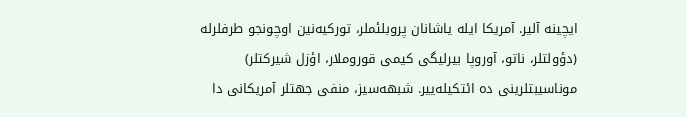ایچینه آلیر. آمریکا ایله یاشانان پروبلئملر، تورکیه‌نین اوچونجو طرفلرله (دؤولتلر، ناتو، آوروپا بیرلیگی کیمی قوروملار، اؤزل شیرکتلر) موناسیبتلرینی ده ائتکیله‌ییر. شبهه‌سیز، منفی جهتلر آمریکانی دا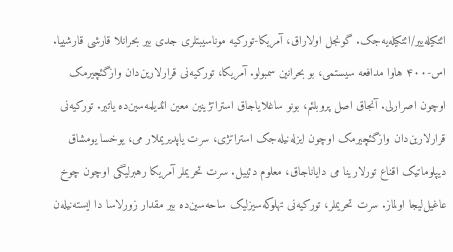ائتکیله‌ییر/ائتکیله‌یه‌جک. گونجل اولاراق، آمریکا-تورکیه موناسیبتلری جدی بیر بحرانلا قارشی قارشییا. اس-۴۰۰ هاوا مدافعه سیستمی، بو بحرانین سمبولو. آمریکا، تورکیه‌نی قرارلارین‌دان وازگئچیرمک اوچون اصرارلی. آنجاق اصل پروبلئم، بونو ساغلایاجاق استراتژینین معین ائدیلمه‌سین‌ده یاتیر. تورکیه‌نی قرارلارین‌دان وازگئچیرمک اوچون ایزله‌نیله‌جک استراتژی، سرت یاپدیریملار می، یوخسا یومشاق دیپلوماتیک اقناع تورلارینا می دایاناجاق، معلوم دئییل. سرت تحریملر آمریکا رهبرلیگی اوچون چوخ عاغیل‌لیجا اولماز. سرت تحریملر، تورکیه‌نی تهلوکه‌سیزلیک ساحه‌سین‌ده بیر مقدار زورلاسا دا ایسته‌نیله‌ن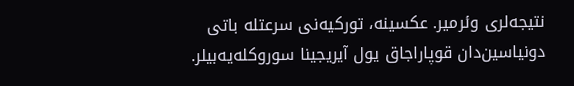نتیجه‌لری وئرمیر. عکسینه، تورکیه‌نی سرعتله باتی دونیاسین‌دان قوپاراجاق یول آیریجینا سوروکله‌یه‌بیلر.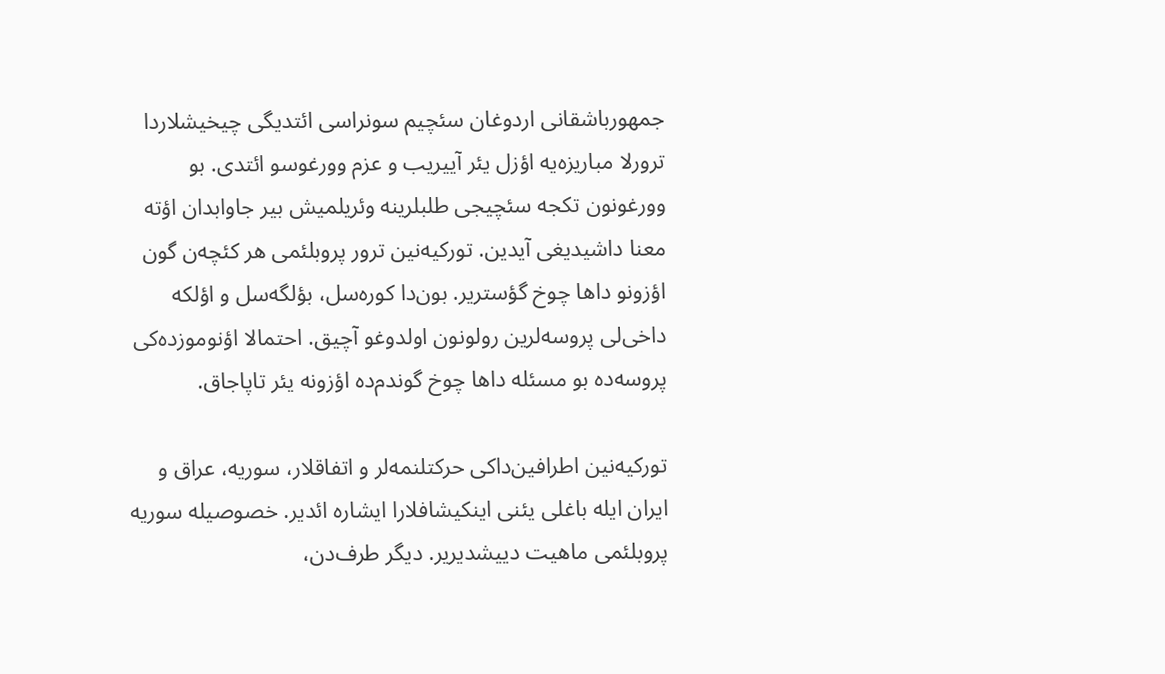جمهورباشقانی اردوغان سئچیم سونراسی ائتدیگی چیخیشلاردا ترورلا مباریزه‌یه اؤزل یئر آییریب و عزم وورغوسو ائتدی. بو وورغونون تکجه سئچیجی طلبلرینه وئریلمیش بیر جاوابدان اؤته معنا داشیدیغی آیدین. تورکیه‌نین ترور پروبلئمی هر کئچه‌ن گون اؤزونو داها چوخ گؤستریر. بون‌دا کوره‌سل، بؤلگه‌سل و اؤلکه داخی‌لی پروسه‌لرین رولونون اولدوغو آچیق. احتمالا اؤنوموزده‌کی پروسه‌ده بو مسئله داها چوخ گوندم‌ده اؤزونه یئر تاپاجاق.

تورکیه‌نین اطرافین‌داکی حرکتلنمه‌لر و اتفاقلار، سوریه، عراق و ایران ایله باغلی یئنی اینکیشافلارا ایشاره ائدیر. خصوصیله سوریه پروبلئمی ماهیت دییشدیریر. دیگر طرف‌دن،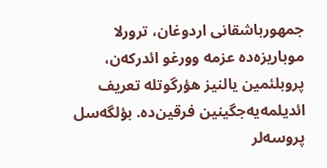جمهورباشقانی اردوغان، ترورلا موباریزه‌ده عزمه وورغو ائدرکه‌ن، پروبلئمین یالنیز هؤرگوتله تعریف ائدیلمه‌یه‌جگینین فرقین‌ده. بؤلگه‌سل پروسه‌لر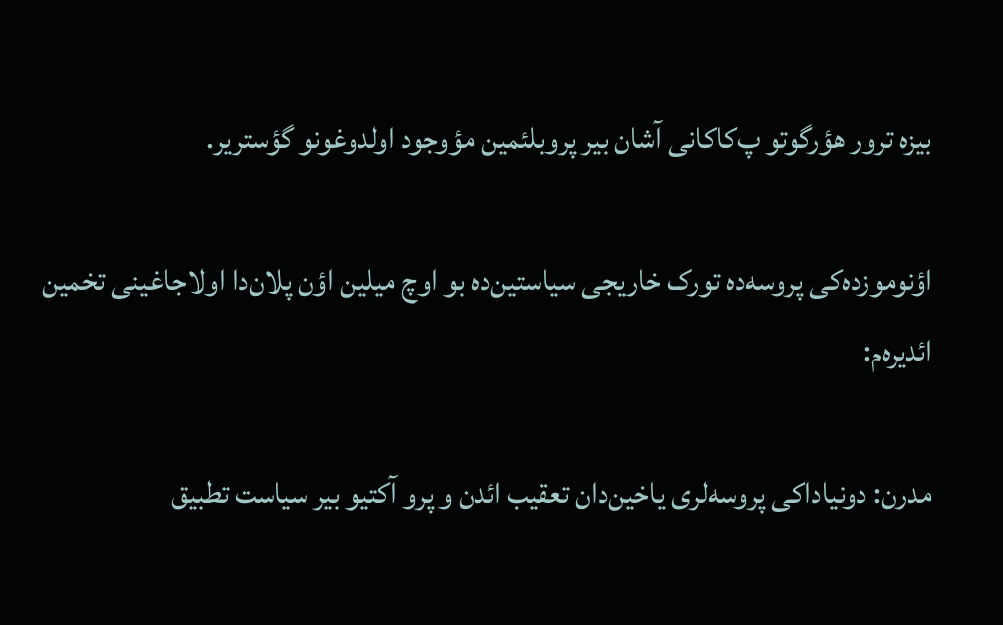بیزه ترور هؤرگوتو پ‌کاکانی آشان بیر پروبلئمین مؤوجود اولدوغونو گؤستریر.

اؤنوموزده‌کی پروسه‌ده تورک خاریجی سیاستین‌ده بو اوچ میلین اؤن پلان‌دا اولاجاغینی تخمین ائدیره‌م:

مدرن: دونیاداکی پروسه‌لری یاخین‌دان تعقیب ائد‌ن و پرو آکتیو بیر سیاست تطبیق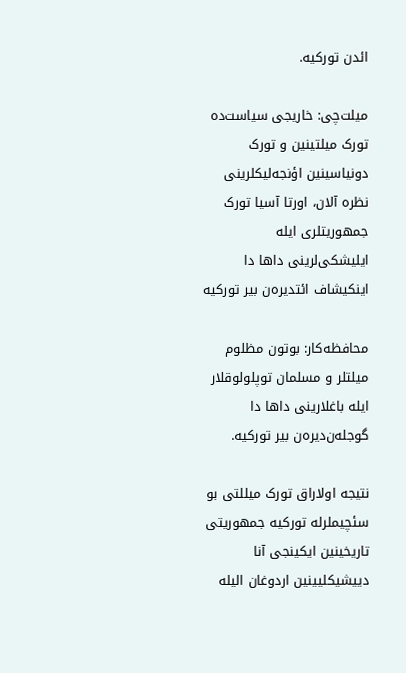ائد‌ن تورکیه.

میلت‌چی: خاریجی سیاست‌ده تورک میلتینین و تورک دونیاسینین اؤنجه‌لیکلرینی نظره آلان، اورتا آسیا تورک جمهوریتلری ایله ایلیشکی‌لرینی داها دا اینکیشاف ائتدیره‌ن بیر تورکیه

محافظه‌کار: بوتون مظلوم میلتلر و مسلمان توپلولوقلار ایله باغلارینی داها دا گوجله‌ن‌دیره‌ن بیر تورکیه.

نتیجه اولاراق تورک میللتی بو سئچیملرله تورکیه جمهوریتی تاریخینین ایکینجی آنا دییشیکلیینین اردوغان الیله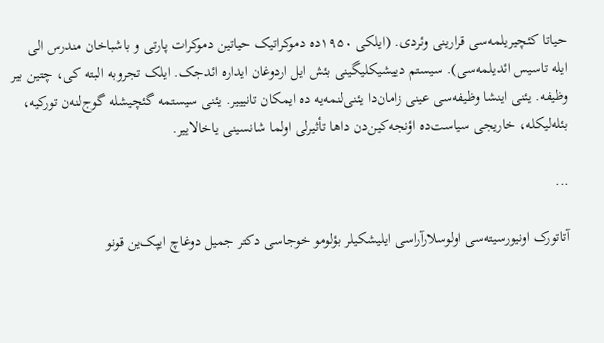حیاتا کئچیریلمه‌سی قرارینی وئردی. (ایلکی ۱۹۵۰ده دموکراتیک حیاتین دموکرات پارتی و باشباخان مندرس الی ایله تاسیس ائدیلمه‌سی). سیستم دییشیکلیگینی بئش ایل اردوغان ایداره ائد‌جک. ایلک تجروبه البته کی، چتین بیر وظیفه. یئنی اینشا وظیفه‌سی عینی زامان‌دا یئنی‌لنمه‌یه ده ایمکان تانیییر. یئنی سیستمه گئچیشله گوج‌لنه‌ن تورکیه، بئله‌لیکله، خاریجی سیاست‌ده اؤنجه‌کین‌دن داها تأثیرلی اولما شانسینی یاخالاییر.

...

آتاتورک اونیورسیته‌سی اولوسلارآراسی ایلیشکیلر بؤلومو خوجا‌سی دکتر جمیل دوغاچ ایپک‌ین قونو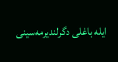ایله باغلی دگرلندیرمه‌سینی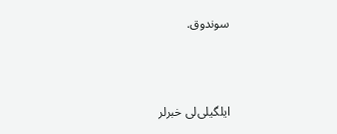سوندوق.



ایلگیلی‌لی خبرلر